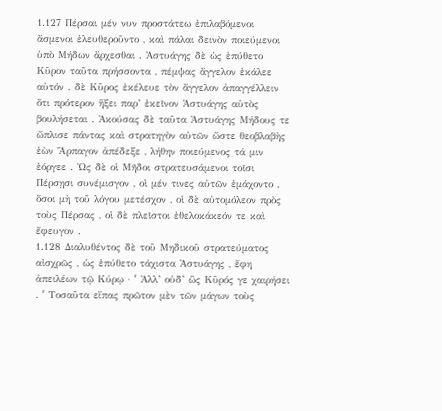1.127 Πέρσαι μέν νυν προστάτεω ἐπιλαβόμενοι ἄσμενοι ἐλευθεροῦντο , καὶ πάλαι δεινὸν ποιεύμενοι ὑπὸ Μήδων ἄρχεσθαι . Ἀστυάγης δὲ ὡς ἐπύθετο Κῦρον ταῦτα πρήσσοντα , πέμψας ἄγγελον ἐκάλεε αὐτόν . δὲ Κῦρος ἐκέλευε τὸν ἄγγελον ἀπαγγέλλειν ὅτι πρότερον ἥξει παρ’ ἐκεῖνον Ἀστυάγης αὐτὸς βουλήσεται . Ἀκούσας δὲ ταῦτα Ἀστυάγης Μήδους τε ὥπλισε πάντας καὶ στρατηγὸν αὐτῶν ὥστε θεοβλαβὴς ἐὼν Ἅρπαγον ἀπέδεξε , λήθην ποιεύμενος τά μιν ἐόργεε . Ὡς δὲ οἱ Μῆδοι στρατευσάμενοι τοῖσι Πέρσῃσι συνέμισγον , οἱ μέν τινες αὐτῶν ἐμάχοντο , ὅσοι μὴ τοῦ λόγου μετέσχον , οἱ δὲ αὐτομόλεον πρὸς τοὺς Πέρσας , οἱ δὲ πλεῖστοι ἐθελοκάκεόν τε καὶ ἔφευγον .
1.128 Διαλυθέντος δὲ τοῦ Μηδικοῦ στρατεύματος αἰσχρῶς , ὡς ἐπύθετο τάχιστα Ἀστυάγης , ἔφη ἀπειλέων τῷ Κύρῳ · ʹ Ἀλλ’ οὐδ’ ὣς Κῦρός γε χαιρήσει . ʹ Τοσαῦτα εἴπας πρῶτον μὲν τῶν μάγων τοὺς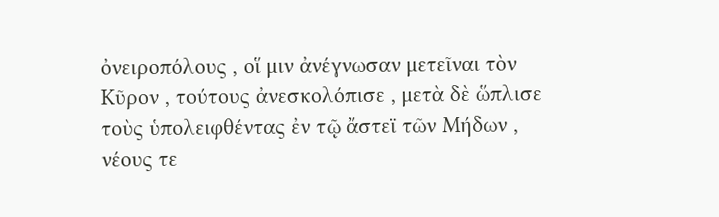ὀνειροπόλους , οἵ μιν ἀνέγνωσαν μετεῖναι τὸν Κῦρον , τούτους ἀνεσκολόπισε , μετὰ δὲ ὥπλισε τοὺς ὑπολειφθέντας ἐν τῷ ἄστεϊ τῶν Μήδων , νέους τε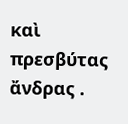καὶ πρεσβύτας ἄνδρας .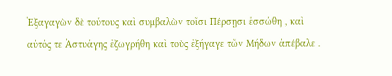Ἐξαγαγὼν δὲ τούτους καὶ συμβαλὼν τοῖσι Πέρσῃσι ἑσσώθη , καὶ αὐτός τε Ἀστυάγης ἐζωγρήθη καὶ τοὺς ἐξήγαγε τῶν Μήδων ἀπέβαλε .